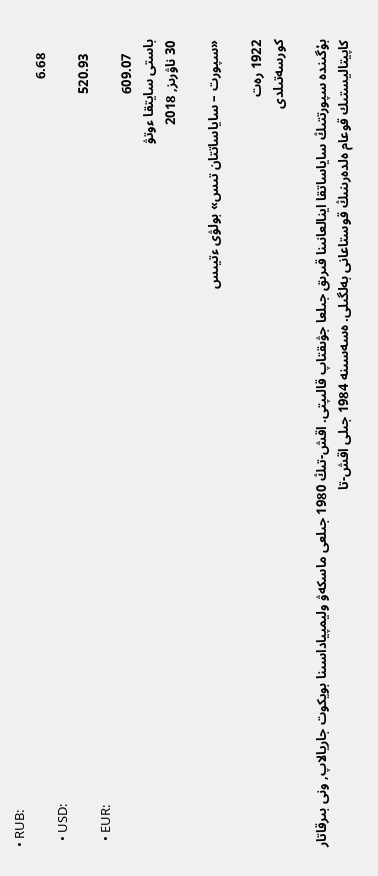• RUB:
    6.68
  • USD:
    520.93
  • EUR:
    609.07
باستى سايتقا ءوتۋ
30 ناۋرىز, 2018

«سپورت – ساياساتتان تىس» بولۋى ءتيىس

1922 رەت
كورسەتىلدى

بۇگىندە سپورتتىڭ ساياساتقا اينالعانىنا قىرىق جىلعا جۋىقتاپ قالىپتى. اقش-تىڭ 1980 جىلعى ماسكەۋ وليمپياداسىنا بويكوت جاريالاپ, ونى بىرقاتار كاپيتاليستىك قوعام ەلدەرىنىڭ قوستاعانى بەلگىلى. ەسەسىنە 1984 جىلى اقش-تا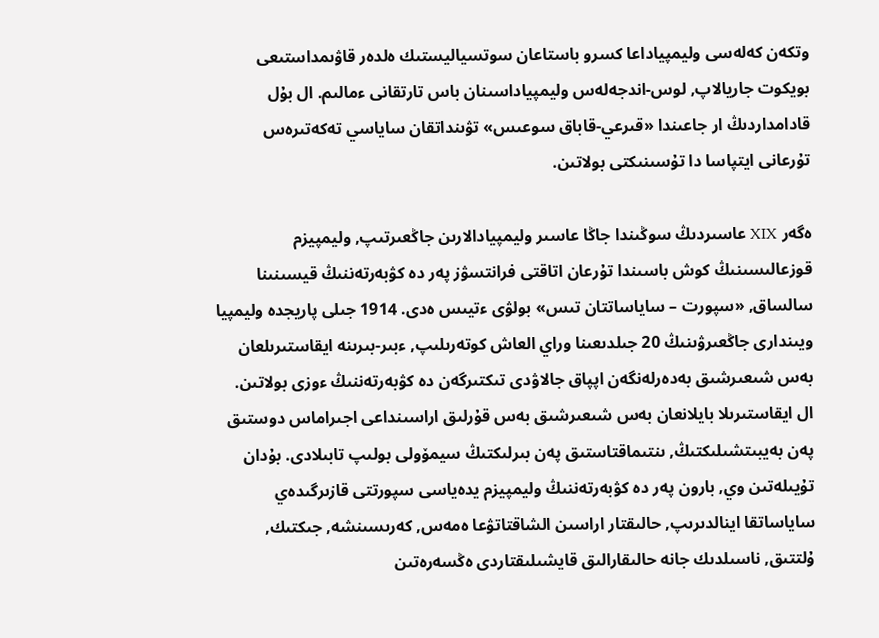وتكەن كەلەسى وليمپياداعا كسرو باستاعان سوتسياليستىك ەلدەر قاۋىمداستىعى بويكوت جاريالاپ, لوس-اندجەلەس وليمپياداسىنان باس تارتقانى ءمالىم. ال بۇل قادامداردىڭ ار جاعىندا «قىرعي-قاباق سوعىس» تۋىنداتقان ساياسي تەكەتىرەس تۇرعانى ايتپاسا دا تۇسىنىكتى بولاتىن.

ەگەر XIX عاسىردىڭ سوڭىندا جاڭا عاسىر وليمپيادالارىن جاڭعىرتىپ, وليمپيزم قوزعالىسىنىڭ كوش باسىندا تۇرعان اتاقتى فرانتسۋز پەر دە كۋبەرتەننىڭ قيسىنىنا سالساق, «سپورت – ساياساتتان تىس» بولۋى ءتيىس ەدى. 1914 جىلى پاريجدە وليمپيا ويىندارى جاڭعىرۋىنىڭ 20 جىلدىعىنا وراي العاش كوتەرىلىپ, ءبىر-بىرىنە ايقاستىرىلعان بەس شىعىرشىق بەدەرلەنگەن اپپاق جالاۋدى تىكتىرگەن دە كۋبەرتەننىڭ ءوزى بولاتىن. ال ايقاستىرىلا بايلانعان بەس شىعىرشىق بەس قۇرلىق اراسىنداعى اجىراماس دوستىق پەن بەيبىتشىلىكتىڭ, ىنتىماقتاستىق پەن بىرلىكتىڭ سيمۆولى بولىپ تابىلادى. بۇدان تۇيىلەتىن وي, بارون پەر دە كۋبەرتەننىڭ وليمپيزم يدەياسى سپورتتى قازىرگىدەي ساياساتقا اينالدىرىپ, حالىقتار اراسىن الشاقتاتۋعا ەمەس, كەرىسىنشە, جىكتىك, ۇلتتىق, ناسىلدىك جانە حالىقارالىق قايشىلىقتاردى ەڭسەرەتىن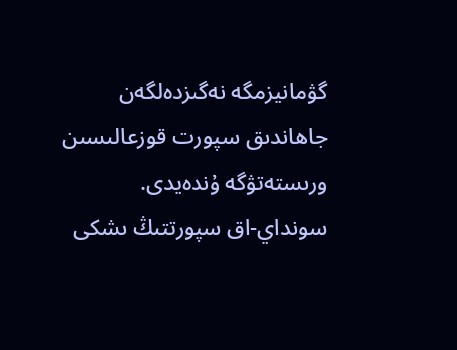گۋمانيزمگە نەگىزدەلگەن جاھاندىق سپورت قوزعالىسىن ورىستەتۋگە ۇندەيدى. سونداي-اق سپورتتىڭ ىشكى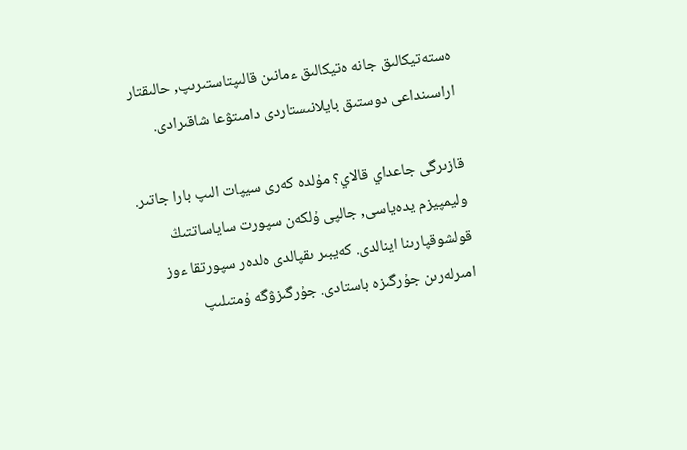ەستەتيكالىق جانە ەتيكالىق ءمانىن قالىپتاستىرىپ, حالىقتار اراسىنداعى دوستىق بايلانىستاردى دامىتۋعا شاقىرادى.

قازىرگى جاعداي قالاي؟ مۇلدە كەرى سيپات الىپ بارا جاتىر. وليمپيزم يدەياسى, جالپى ۇلكەن سپورت ساياساتتىڭ قولشوقپارىنا اينالدى. كەيبىر ىقپالدى ەلدەر سپورتقا ءوز امىرلەرىن جۇرگىزە باستادى. جۇرگىزۋگە ۇمتىلىپ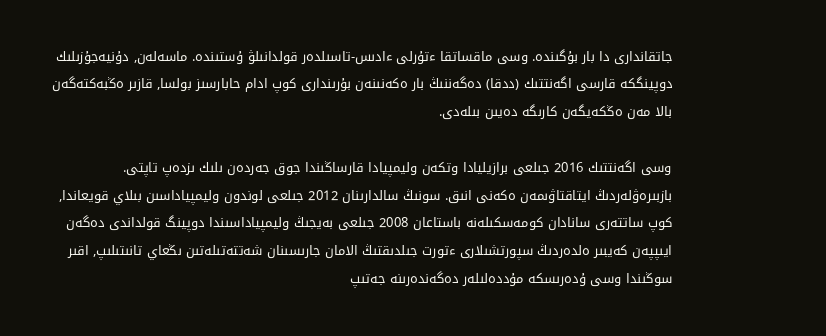جاتقاندارى دا بار بۇگىندە. وسى ماقساتقا ءتۇرلى ءادىس-تاسىلدەر قولدانىلۋ ۇستىندە. ماسەلەن, دۇنيەجۇزىلىك دوپينگكە قارسى اگەنتتىك (ددقا) دەگەننىڭ بار ەكەنىنەن بۇرىندارى كوپ ادام حابارسىز بولسا, قازىر ەڭبەكتەگەن بالا مەن ەڭكەيگەن كارىگە دەيىن بىلەدى.

وسى اگەنتتىك 2016 جىلعى برازيليادا وتكەن وليمپيادا قارساڭىندا جوق جەردەن ىلىك ىزدەپ تاپتى. بازبىرەۋلەردىڭ ايتاقتاۋىمەن ەكەنى انىق. سونىڭ سالدارىنان 2012 جىلعى لوندون وليمپياداسىن بىلاي قويعاندا, كوپ ساتتەرى سانادان كومەسكىلەنە باستاعان 2008 جىلعى بەيجىڭ وليمپياداسىندا دوپينگ قولداندى دەگەن ايىپپەن كەيبىر ەلدەردىڭ سپورتشىلارى ءتورت جىلدىقتىڭ الامان جارىسىنان شەتتەتىلەتىن ىڭعاي تانىتىلىپ, اقىر سوڭىندا وسى ۇدەرىسكە مۇددەلىلەر دەگەندەرىنە جەتىپ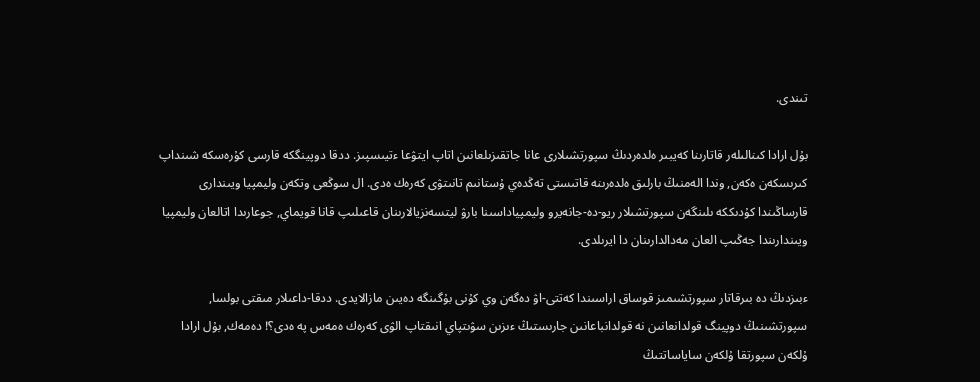تىندى.

بۇل ارادا كىنالىلەر قاتارىنا كەيبىر ەلدەردىڭ سپورتشىلارى عانا جاتقىزىلعانىن اتاپ ايتۋعا ءتيىسپىز. ددقا دوپينگكە قارسى كۇرەسكە شىنداپ كىرىسكەن ەكەن, وندا الەمنىڭ بارلىق ەلدەرىنە قاتىستى تەڭدەي ۇستانىم تانىتۋى كەرەك ەدى. ال سوڭعى وتكەن وليمپيا ويىندارى قارساڭىندا كۇدىككە ىلىنگەن سپورتشىلار ريو-دە-جانەيرو وليمپياداسىنا بارۋ ليتسەنزيالارىنان قاعىلىپ قانا قويماي, جوعارىدا اتالعان وليمپيا ويىندارىندا جەڭىپ العان مەدالدارىنان دا ايرىلدى.

ءبىزدىڭ دە بىرقاتار سپورتشىمىز قوساق اراسىندا كەتتى-اۋ دەگەن وي كۇنى بۇگىنگە دەيىن مازالايدى. ددقا-داعىلار مىقتى بولسا, سپورتشىنىڭ دوپينگ قولدانعانىن نە قولدانباعانىن جارىستىڭ ءىزىن سۋىتپاي انىقتاپ الۋى كەرەك ەمەس پە ەدى؟! دەمەك, بۇل ارادا ۇلكەن سپورتقا ۇلكەن ساياساتتىڭ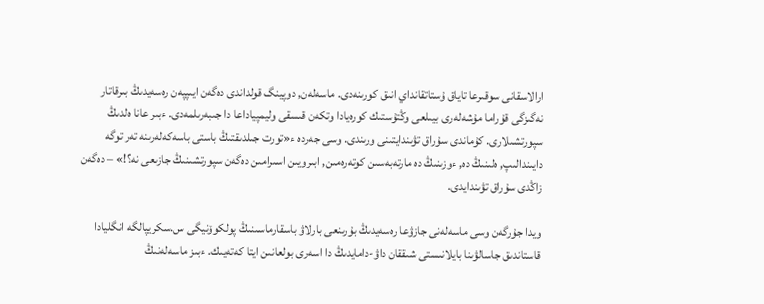ارالاسقانى سوقىرعا تاياق ۇستاتقانداي انىق كورىنەدى. ماسەلەن, دوپينگ قولداندى دەگەن ايىپپەن رەسەيدىڭ بىرقاتار نەگىزگى قۇراما مۇشەلەرى بيىلعى وڭتۇستىك كورەيادا وتكەن قىسقى وليمپياداعا دا جىبەرىلمەدى. ءبىر عانا ەلدىڭ سپورتشىلارى. كۇماندى سۇراق تۋىندايتىنى ورىندى. وسى جەردە ء«تورت جىلدىقتىڭ باستى باسەكەلەرىنە تەر توگە دايىندالىپ, ەلىنىڭ دە, ءوزىنىڭ دە مارتەبەسىن كوتەرەمىن, ابىرويىن اسىرامىن دەگەن سپورتشىنىڭ جازىعى نە؟!» – دەگەن زاڭدى سۇراق تۋىندايدى.

ويدا جۇرگەن وسى ماسەلەنى جازۋعا رەسەيدىڭ بۇرىنعى بارلاۋ باسقارماسىنىڭ پولكوۆنيگى س.سكريپالگە انگليادا قاستاندىق جاسالۋىنا بايلانىستى شىققان داۋ-دامايدىڭ دا اسەرى بولعانىن ايتا كەتەيىك. ءبىز ماسەلەنىڭ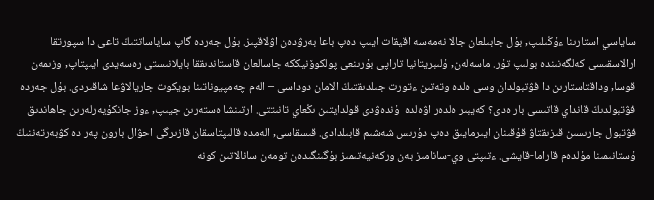ساياسي استارىنا ءۇڭىلىپ, بۇل جابىلعان جالا نەمەسە اقيقات ايىپ دەپ باعا بەرۋدەن اۋلاقپىز. بۇل جەردە گاپ ساياساتتىڭ تاعى دا سپورتقا ارالاسقىسى كەلگەنىندە بولىپ تۇر. ماسەلەن, ۇلىبريتانيا تاراپى بۇرىنعى پولكوۆنيككە جاسالعان قاستاندىققا بايلانىستى رەسەيدى ايىپتاپ, وزىمەن قوسا, وداقتاستارىن دا فۋتبولدان وسى ەلدە وتەتىن ءتورت جىلدىقتىڭ الامان دوداسى – الەم چەمپيوناتىنا بويكوت جاريالاۋعا شاقىردى. بۇل جەردە فۋتبولدىڭ قانداي قاتىسى بار ەدى؟ كەيبىر ەلدەر اۋەلدە  ۇندەۋدى قولدايتىن ىڭعاي تانىتتى. ارتىنشا ەستەرىن جيىپ, ءوز جانكۇيەرلەرىن جاھاندىق فۋتبول جارىسىن قىزىقتاۋ قۇقىنان ايىرمايىق دەپ دۇرىس شەشىم قابىلدادى. قىسقاسى, الەمدە قالىپتاسقان قازىرگى احۋال بارون پەر دە كۋبەرتەننىڭ ۇستانىمىنا مۇلدەم قاراما-قايشى. ءتىپتى وي-سانامىز بەن وركەنيەتىمىز بۇگىنگىدەن تومەن سانالاتىن كونە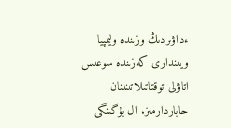ءداۋىردىڭ وزىندە وليمپيا ويىندارى كەزىندە سوعىس اتاۋلى توقتاتىلاتىنىنان حاباردارمىز. ال بۇگىنگى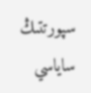سپورتتىڭ ساياسي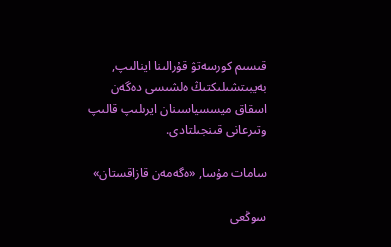قىسىم كورسەتۋ قۇرالىنا اينالىپ, بەيبىتشىلىكتىڭ ەلشىسى دەگەن اسقاق ميسسياسىنان ايرىلىپ قالىپ وتىرعانى قىنجىلتادى.

سامات مۇسا, «ەگەمەن قازاقستان»

سوڭعى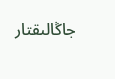جاڭالىقتار